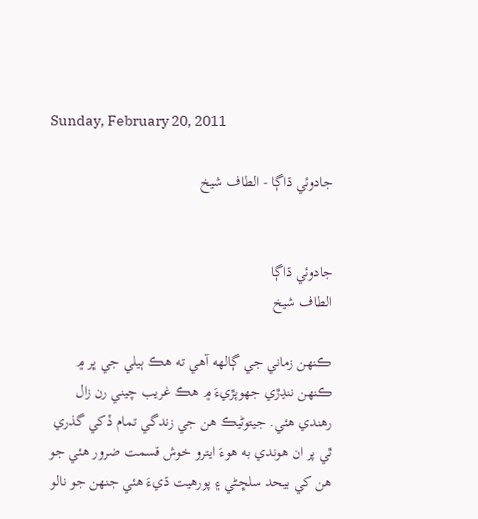Sunday, February 20, 2011

جادوئي ڌاڳا - الطاف شيخ


جادوئي ڌاڳا
الطاف شيخ

ڪنهن زماني جي ڳالهه آهي ته هڪ ٻيلي جي ڀر ۾ ڪنهن ننڍڙي جهوپڙيءَ ۾ هڪ غريب چيني رن زال رهندي هئي. جيتوڻيڪ هن جي زندگي تمام ڏکي گذري ٿي پر ان هوندي به هوءَ ايترو خوش قسمت ضرور هئي جو هن کي بيحد سلڇڻي ۽ پورهيت ڌيءَ هئي جنهن جو نالو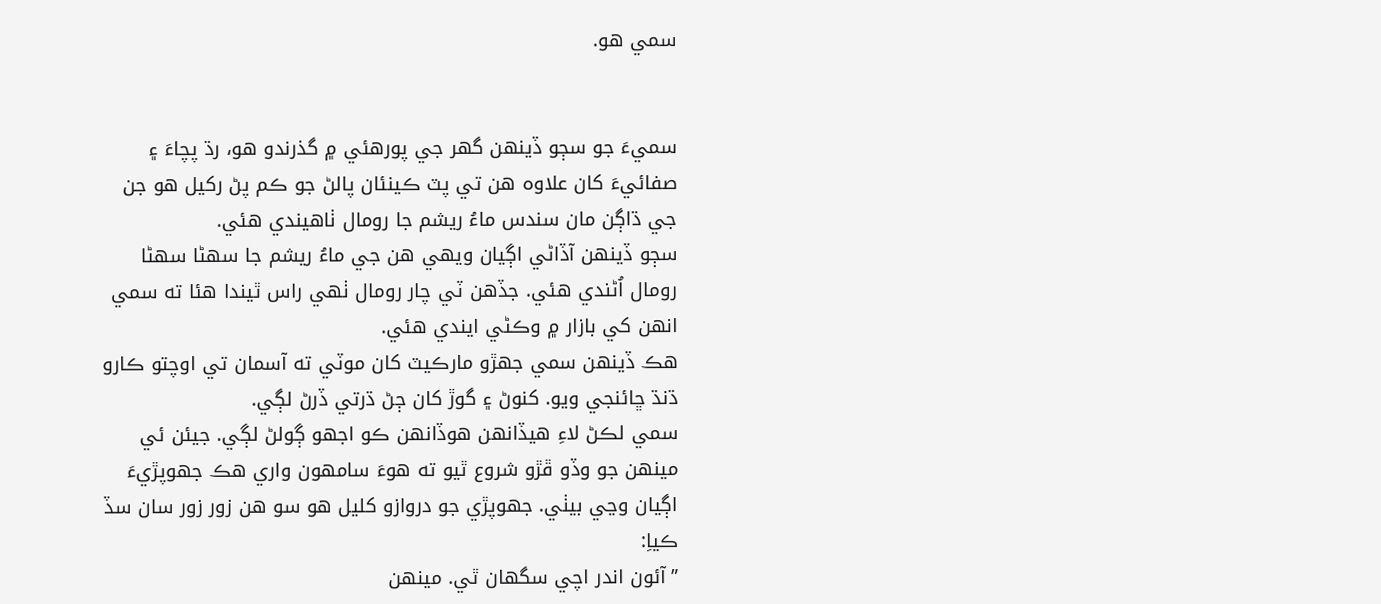سمي هو.


سميءَ جو سڄو ڏينهن گهر جي پورهئي ۾ گذرندو هو، رڌ پچاءَ ۽ صفائيءَ کان علاوه هن تي پٽ ڪينئان پالڻ جو ڪم پڻ رکيل هو جن جي ڌاڳن مان سندس ماءُ ريشم جا رومال ٺاهيندي هئي.
سڄو ڏينهن آڏاڻي اڳيان ويهي هن جي ماءُ ريشم جا سهڻا سهڻا رومال اُڻندي هئي. جڏهن ٽي چار رومال ٺهي راس ٿيندا هئا ته سمي انهن کي بازار ۾ وڪڻي ايندي هئي.
هڪ ڏينهن سمي جهڙو مارڪيٽ کان موٽي ته آسمان تي اوچتو ڪارو ڌنڌ ڇائنجي ويو. کنوڻ ۽ گوڙ کان ڄڻ ڌرتي ڏرڻ لڳي.
سمي لڪڻ لاءِ هيڏانهن هوڏانهن ڪو اجهو ڳولڻ لڳي. جيئن ئي مينهن جو وڏو ڦڙو شروع ٿيو ته هوءَ سامهون واري هڪ جهوپڙيءَ اڳيان وڃي بيٺي. جهوپڙي جو دروازو کليل هو سو هن زور زور سان سڏ ڪياِ:
”آئون اندر اچي سگهان ٿي. مينهن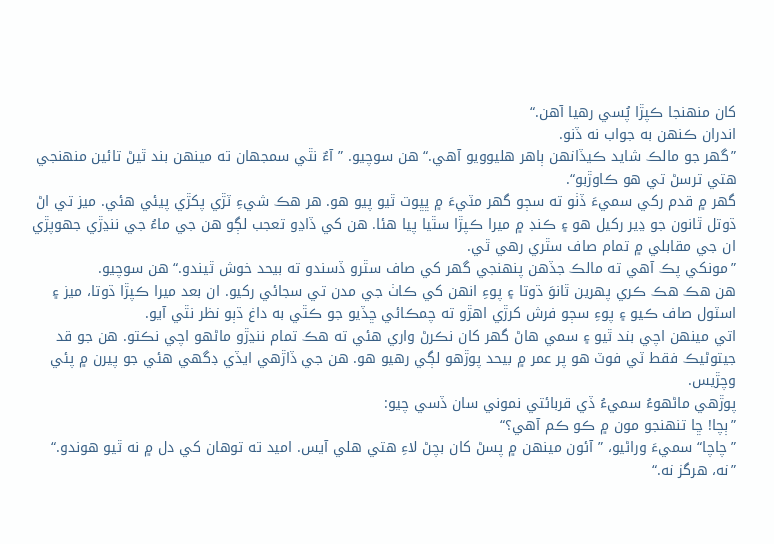کان منهنجا ڪپڙا پُسي رهيا آهن.“
اندران ڪنهن به جواب نه ڏنو.
”گهر جو مالڪ شايد ڪيڏانهن ٻاهر هليوويو آهي.“ هن سوچيو. ”آءٌ نٿي سمجهان ته مينهن بند ٿيڻ تائين منهنجي هتي ترسڻ تي هو ڪاوڙبو“.
گهر ۾ قدم رکي سميءَ ڏٺو ته سڄو گهر مٽيءَ ۾ ڀڀوت ٿيو پيو هو. هر هڪ شيءِ ٽڙي پکڙي پيئي هئي. ميز تي اڻ ڌوتل ٿانون جو ڍير رکيل هو ۽ ڪنڊ ۾ ميرا ڪپڙا سٿيا پيا هئا. هن کي ڏاڍو تعجب لڳو هن جي ماءُ جي ننڍڙي جهوپڙي ان جي مقابلي ۾ تمام صاف سٿري رهي ٿي.
”مونکي پڪ آهي ته مالڪ جڏهن پنهنجي گهر کي صاف سٿرو ڏسندو ته بيحد خوش ٿيندو.“ هن سوچيو.
هن هڪ هڪ ڪري پهرين ٿانوَ ڌوتا ۽ پوءِ انهن کي ڪاٺ جي مدن تي سجائي رکيو. ان بعد ميرا ڪپڙا ڌوتا، ميز ۽ اسٽول صاف ڪيو ۽ پوءِ سڄو فرش کرڙي اهڙو ته چمڪائي ڇڏيو جو ڪٿي به داغ ڌٻو نظر نٿي آيو.
اتي مينهن اچي بند ٿيو ۽ سمي هاڻ گهر کان نڪرڻ واري هئي ته هڪ تمام ننڍڙو ماڻهو اچي نڪتو. هن جو قد جيتوڻيڪ فقط ٽي فوٽ هو پر عمر ۾ بيحد پوڙهو لڳي رهيو هو. هن جي ڏاڙهي ايڏي ڊگهي هئي جو پيرن ۾ پئي وچڙيس.
پوڙهي ماڻهوءُ سميءُ ڏي قربائتي نموني سان ڏسي چيو:
”ٻچا! ڇا تنهنجو مون ۾ ڪو ڪم آهي؟“
”چاچا“ سميءَ وراڻيو، ”آئون مينهن ۾ پسڻ کان بچڻ لاءِ هتي هلي آيس. اميد ته توهان کي دل ۾ نه ٿيو هوندو.“
”نه، هرگز نه.“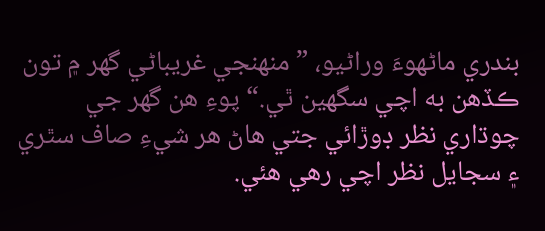بندري ماڻهوءَ وراڻيو، ”منهنجي غريباڻي گهر ۾ تون ڪڏهن به اچي سگهين ٿي.“ پوءِ هن گهر جي چوڌاري نظر ڊوڙائي جتي هاڻ هر شيءِ صاف سٿري ۽ سجايل نظر اچي رهي هئي.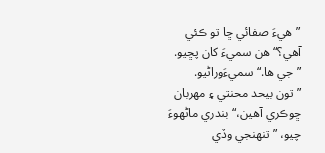”هيءَ صفائي ڇا تو ڪئي آهي؟“ هن سميءَ کان پڇيو.
”جي ها.“ سميءَوراڻيو.
”تون بيحد محنتي ۽ مهربان ڇوڪري آهين،“ بندري ماڻهوءَ چيو، ”تنهنجي وڏي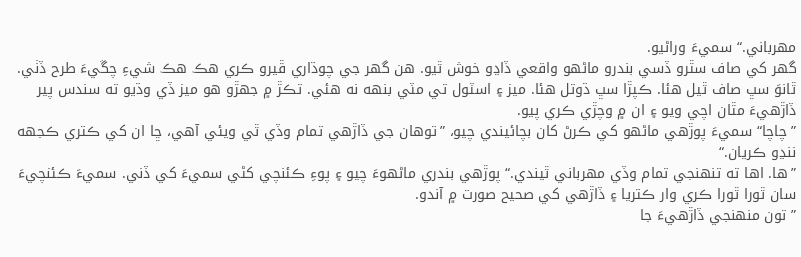مهرباني.“ سميءَ وراڻيو.
گهر کي صاف سٿرو ڏسي بندرو ماڻهو واقعي ڏاڍو خوش ٿيو. هن گهر جي چوڌاري ڦيرو ڪري هڪ هڪ شيءِ چڱيءَ طرح ڏٺي. ٿانوَ سڀ صاف ٿيل هئا. ڪپڙا سڀ ڌوتل هئا. ميز ۽ اسٽول تي مٽي بنهه نه هئي. تڪڙ ۾ جهڙو هو ميز ڏي وڌيو ته سندس پير ڏاڙهيءَ مٿان اچي ويو ۽ ان ۾ وچڙي ڪري پيو.
”چاچا“ سميءَ پوڙهي ماڻهو کي ڪرڻ کان بچائيندي چيو، ”توهان جي ڏاڙهي تمام وڏي ٿي ويئي آهي، ڇا ان کي ڪتري ڪجهه ننڍو ڪريان.“
”ها. اها ته تنهنجي تمام وڏي مهرباني ٿيندي.“ پوڙهي بندري ماڻهوءَ چيو ۽ پوءِ ڪئنچي کڻي سميءَ کي ڏني. سميءَ ڪئنچيءَ سان ٿورا ٿورا ڪري وار ڪتريا ۽ ڏاڙهي کي صحيح صورت ۾ آندو.
”تون منهنجي ڏاڙهيءَ جا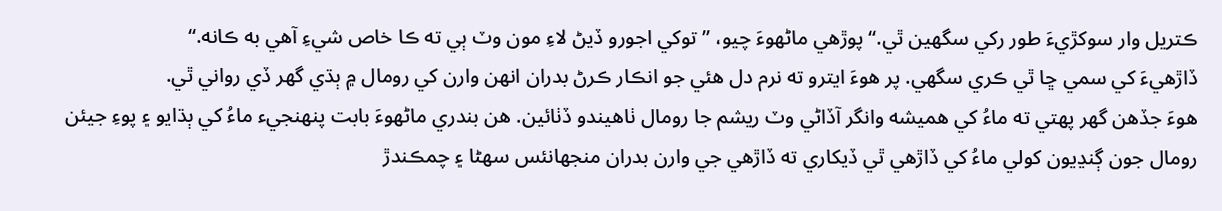ڪتريل وار سوکڙيءَ طور رکي سگهين ٿي.“ پوڙهي ماڻهوءَ چيو، ”توکي اجورو ڏيڻ لاءِ مون وٽ ٻي ته ڪا خاص شيءِ آهي به ڪانه.“
ڏاڙهيءَ کي سمي ڇا ٿي ڪري سگهي. پر هوءَ ايترو ته نرم دل هئي جو انڪار ڪرڻ بدران انهن وارن کي رومال ۾ ٻڌي گهر ڏي رواني ٿي.
هوءَ جڏهن گهر پهتي ته ماءُ کي هميشه وانگر آڏاڻي وٽ ريشم جا رومال ٺاهيندو ڏٺائين. هن بندري ماڻهوءَ بابت پنهنجيء ماءُ کي ٻڌايو ۽ پوءِ جيئن رومال جون ڳنڍيون کولي ماءُ کي ڏاڙهي ٿي ڏيکاري ته ڏاڙهي جي وارن بدران منجهانئس سهڻا ۽ چمڪندڙ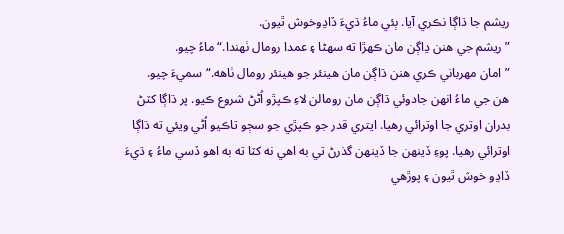ريشم جا ڌاڳا نڪري آيا. ٻئي ماءُ ڌيءَ ڏاڍوخوش ٿيون.
”ريشم جي هنن ڍاڳن مان ڪهڙا ته سهڻا ۽ عمدا رومال ٺهندا.“ ماءُ چيو.
”امان مهرباني ڪري هنن ڌاڳن مان هينئر جو هينئر رومال ٺاهه.“ سميءَ چيو.
هن جي ماءُ انهن جادوئي ڌاڳن مان رومالن لاءِ ڪپڙو اُڻڻ شروع ڪيو. پر ڌاڳا کٽڻ بدران اوتري جا اوترائي رهيا. ايتري قدر جو ڪپڙي جو سڄو تاڪيو اُڻي ويئي ته ڌاڳا اوترائي رهيا. پوءِ ڏينهن جا ڏينهن گذرڻ تي به اهي نه کٽا ته به اهو ڏسي ماءُ ۽ ڌيءَ ڏاڍو خوش ٿيون ۽ پوڙهي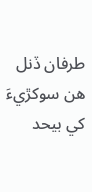طرفان ڏنل هن سوکڙيءَ کي بيحد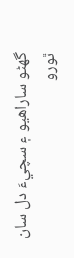گهڻو ساراهيو ۽ سچيءَ دل سان ٿورو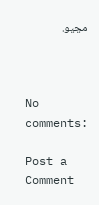مڃيو.



No comments:

Post a Comment